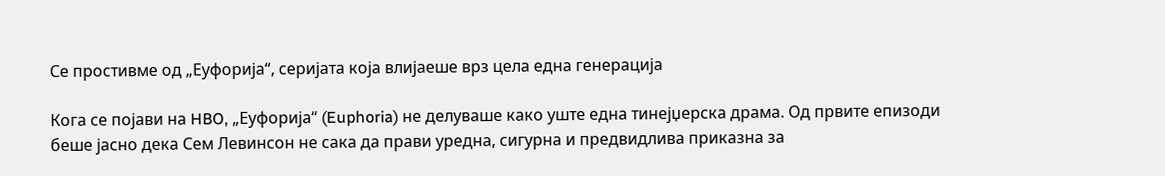Се простивме од „Еуфорија“, серијата која влијаеше врз цела една генерација

Кога се појави на HBO, „Еуфорија“ (Euphoria) не делуваше како уште една тинејџерска драма. Од првите епизоди беше јасно дека Сем Левинсон не сака да прави уредна, сигурна и предвидлива приказна за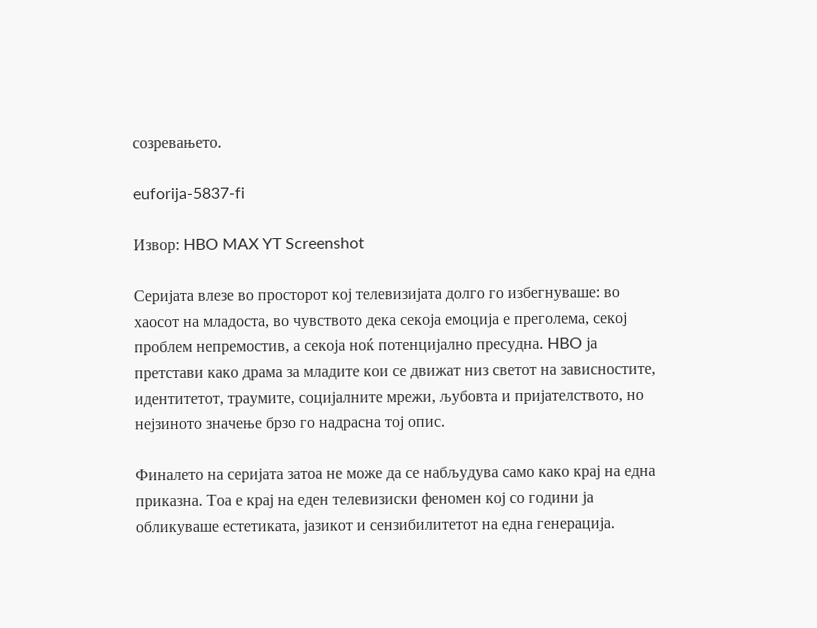созревањето.

euforija-5837-fi

Извор: HBO MAX YT Screenshot

Серијата влезе во просторот кој телевизијата долго го избегнуваше: во хаосот на младоста, во чувството дека секоја емоција е преголема, секој проблем непремостив, а секоја ноќ потенцијално пресудна. HBO ја претстави како драма за младите кои се движат низ светот на зависностите, идентитетот, траумите, социјалните мрежи, љубовта и пријателството, но нејзиното значење брзо го надрасна тој опис.

Финалето на серијата затоа не може да се набљудува само како крај на една приказна. Тоа е крај на еден телевизиски феномен кој со години ја обликуваше естетиката, јазикот и сензибилитетот на една генерација.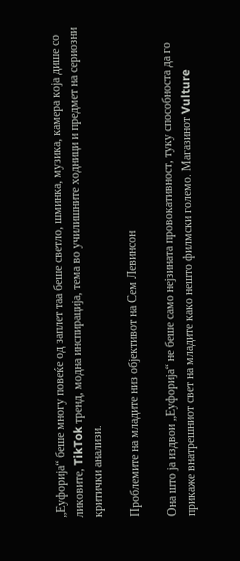„Еуфорија“ беше многу повеќе од заплет таа беше светло, шминка, музика, камера која дише со ликовите, TikTok тренд, модна инспирација, тема во училишните ходници и предмет на сериозни критички анализи.

Проблемите на младите низ објективот на Сем Левинсон

Она што ја издвои „Еуфорија“ не беше само нејзината провокативност, туку способноста да го прикаже внатрешниот свет на младите како нешто филмски големо. Магазинот Vulture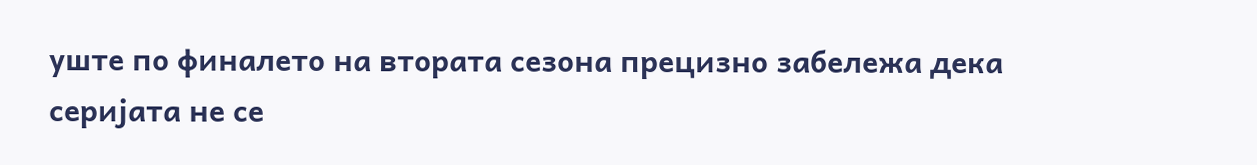уште по финалето на втората сезона прецизно забележа дека серијата не се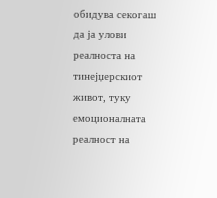обидува секогаш да ја улови реалноста на тинејџерскиот живот, туку емоционалната реалност на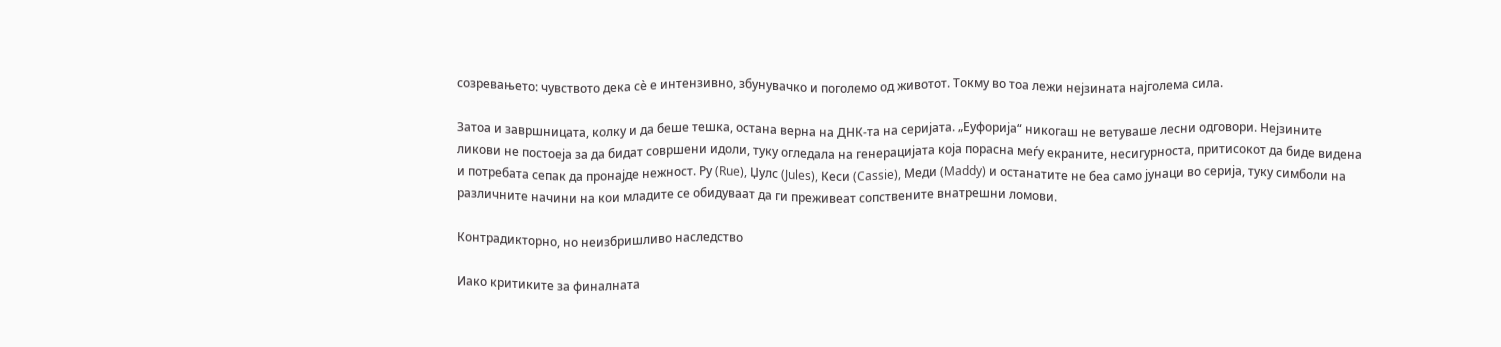созревањето: чувството дека сè е интензивно, збунувачко и поголемо од животот. Токму во тоа лежи нејзината најголема сила.

Затоа и завршницата, колку и да беше тешка, остана верна на ДНК-та на серијата. „Еуфорија“ никогаш не ветуваше лесни одговори. Нејзините ликови не постоеја за да бидат совршени идоли, туку огледала на генерацијата која порасна меѓу екраните, несигурноста, притисокот да биде видена и потребата сепак да пронајде нежност. Ру (Rue), Џулс (Jules), Кеси (Cassie), Меди (Maddy) и останатите не беа само јунаци во серија, туку симболи на различните начини на кои младите се обидуваат да ги преживеат сопствените внатрешни ломови.

Контрадикторно, но неизбришливо наследство

Иако критиките за финалната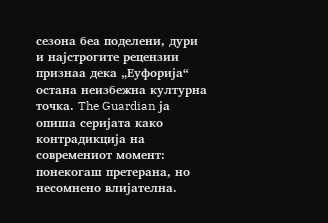сезона беа поделени, дури и најстрогите рецензии признаа дека „Еуфорија“ остана неизбежна културна точка. The Guardian ја опиша серијата како контрадикција на современиот момент: понекогаш претерана, но несомнено влијателна.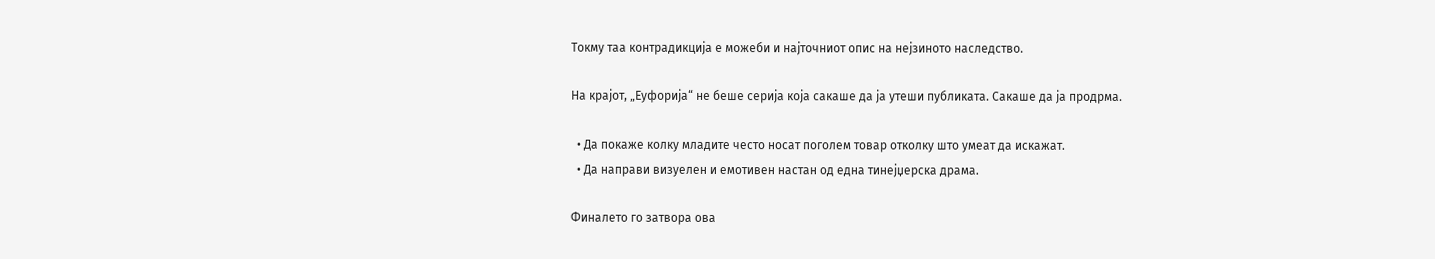Токму таа контрадикција е можеби и најточниот опис на нејзиното наследство.

На крајот, „Еуфорија“ не беше серија која сакаше да ја утеши публиката. Сакаше да ја продрма.

  • Да покаже колку младите често носат поголем товар отколку што умеат да искажат.
  • Да направи визуелен и емотивен настан од една тинејџерска драма.

Финалето го затвора ова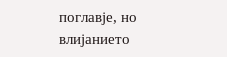поглавје, но влијанието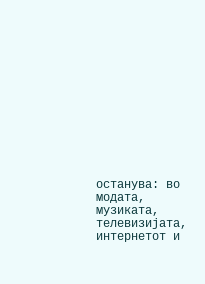останува: во модата, музиката, телевизијата, интернетот и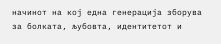начинот на кој една генерација зборува за болката, љубовта, идентитетот и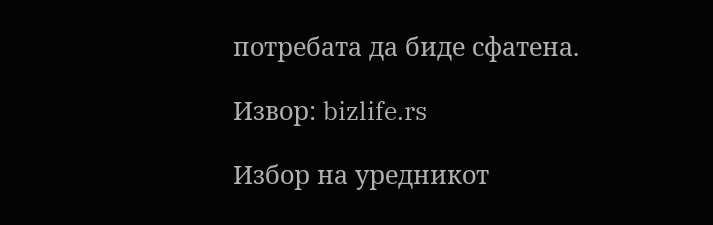потребата да биде сфатена.

Извор: bizlife.rs

Избор на уредникот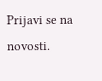Prijavi se na novosti.